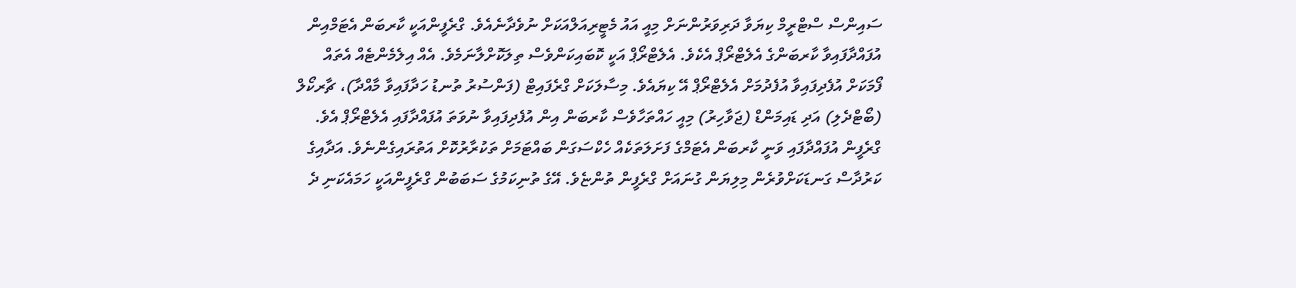ސައިންސް ސްޓްރީމް ކިޔަވާ ދަރިވަރުންނަށް މިއީ އައު މެޓީރިއަލްއަކަށް ނުވެދާނެއެވެ. ގްރެފީންއަކީ ކާރބަން އެޓަމްއިން އުފައްދާފައިވާ ކާރބަންގެ އެލެޓްރޯޕް އެކެވެ. އެލެޓްރޯޕް އަކީ ކޮބައިކަންވެސް ތިލަކޮށްލާނަމެވެ. އެއް އިލެމެންޓެއް އެތައް ފޯމަކަށް އުފެދިފައިވާ އުފެދުމަށް އެލެޓްރޯޕް އޭ ކިޔައެވެ. މިސާލަކަށް ގްރެފައިޓް (ފަންސުރު ތުނޑު ހަދާފައިވާ މާއްދާ)، ޗާރކޯލް (ބޯޓްދެލި) އަދި ޑައިމަންޑް (ޖަވާހިރު) މިއީ ހައްތަހާވެސް ކާރބަން އިން އުފެދިފައިވާ ނުވަތަ އުފައްދާފައި އެލެޓްރޯޕް އެވެ.
ގްރެފީން އުފައްދާފައި ވަނީ ކާރބަން އެޓަމްގެ ފަށަލަތަކެއް ހެކްސަގަން ބައްޓަމަށް ތަކުރާރުކޮށް އަތުރައިގެންނެވެ. އަދާއިގެ ކަރުދާސް ގަނޑަކަށްވުރެން މިލިޔަން ގުނައަށް ގްރެފީން ތުންޏެވެ. އޭގެ ތުނިކަމުގެ ސަބަބުން ގްރެފީންއަކީ ހަމައެކަނި ދެ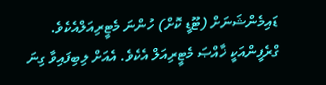ޑައިމެންޝަނަށް (ޓޫޑީ ކޮށް) ހުންނަ މެޓީރިއަލްއެކެވެ.
ގްރެފީންއަކީ ޚާއްޞަ މެޓީރިއަލް އެކެވެ. އެއަށް ލިބިފައިވާ ގިނަ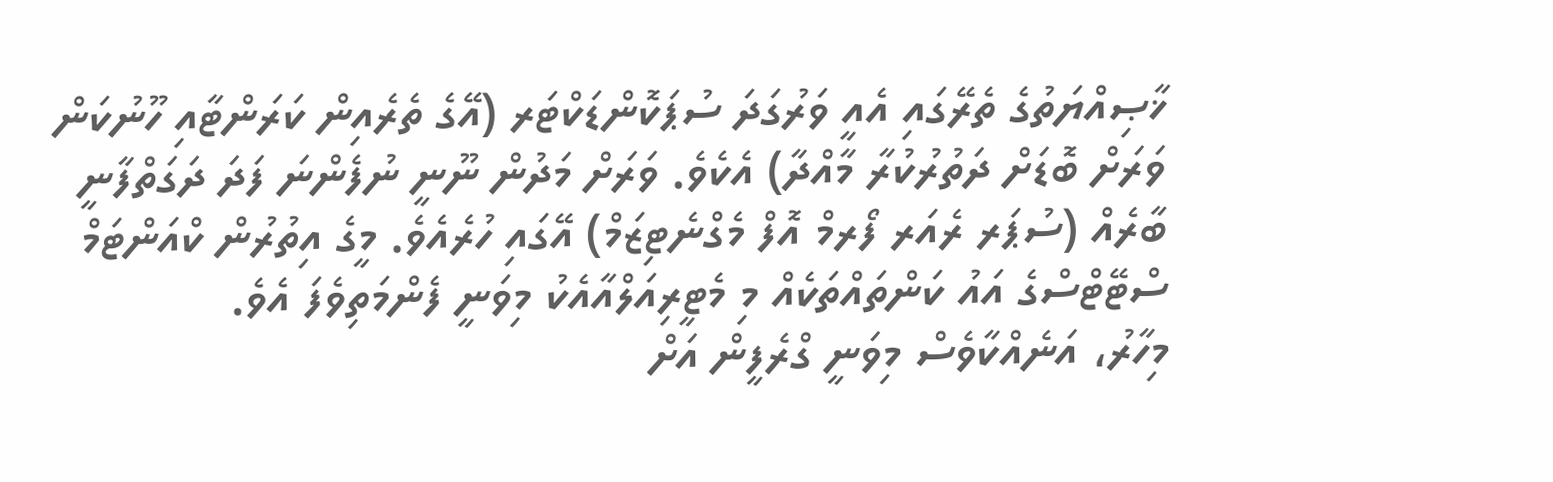ޚާޞިއްޔަތުގެ ތެރޭގައި އެއީ ވަރުގަދަ ސުޕަކޮންޑަކްޓަރ (އޭގެ ތެރެއިން ކަރަންޓާއި ހޫނުކަން ވަރަށް ބޮޑަށް ދަތުރުކުރާ މާއްދާ) އެކެވެ. ވަރަށް މަދުން ނޫނީ ނުފެންނަ ފަދަ ދަގަތްފާނީ ބާރެއް (ސުޕަރ ރެއަރ ފޯރމް އޮފް މެގްނެޓިޒަމް) އޭގައި ހުރެއެވެ. މީގެ އިތުރުން ކްއަންޓަމް ސްޓޭޓްސްގެ އައު ކަންތައްތަކެއް މި މެޓީރިއަލްއާއެކު މިވަނީ ފެންމަތިވެފަ އެވެ.
މިހާރު، އަނެއްކާވެސް މިވަނީ ގްރެފީން އަށް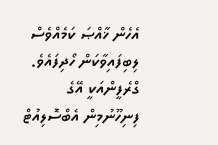އެހެން ޚާއްޞަ ކަމެއްވެސް ލިބިފައިވާކަން ހޯދިފައެވެ. ގްރެފީންއަކީ އޭގެ ފިނިހޫނުމިން އެބްސޮލިއުޓް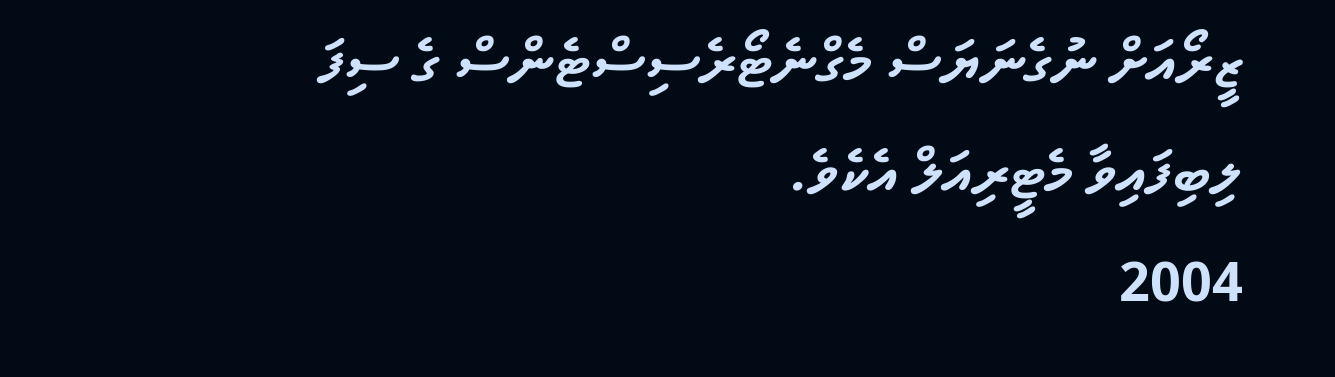ޒީރޯއަށް ނުގެނަޔަސް މެގްނެޓޯރެސިސްޓެންސް ގެ ސިފަ ލިބިފައިވާ މެޓީރިއަލް އެކެވެ.
2004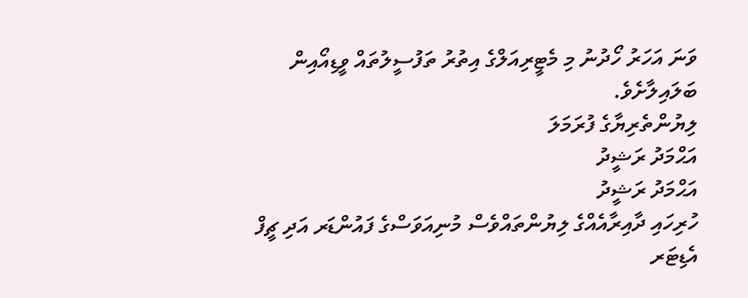ވަނަ އަހަރު ހޯދުނު މި މެޓީރިއަލްގެ އިތުރު ތަފުސީލުތައް ވީޑިއޯއިން ބަލައިލާށެވެ.
ލިޔުންތެރިޔާގެ ފުރަމަލަ
އަޙްމަދު ރަޝީދު
އަޙްމަދު ރަޝީދު
ހުރިހައި ދާއިރާއެއްގެ ލިޔުންތައްވެސް މުނިއަވަސްގެ ފައުންޑަރ އަދި ޗީފް އެޑިޓަރ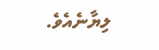ލިޔާނެއެވެ.